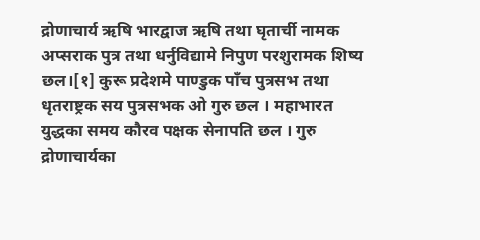द्रोणाचार्य ऋषि भारद्वाज ऋषि तथा घृतार्ची नामक अप्सराक पुत्र तथा धर्नुविद्यामे निपुण परशुरामक शिष्य छल।[१] कुरू प्रदेशमे पाण्डुक पाँच पुत्रसभ तथा धृतराष्ट्रक सय पुत्रसभक ओ गुरु छल । महाभारत युद्धका समय कौरव पक्षक सेनापति छल । गुरु द्रोणाचार्यका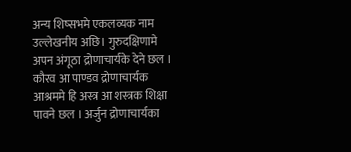अन्य शिष्सभमे एकलव्यक नाम उल्लेखनीय अछि। गुरुदक्षिणामे अपन अंगूठा द्रोणाचार्यके देने छल । कौरव आ पाण्डव द्रोणाचार्यक आश्रममे हि अस्त्र आ शस्त्रक शिक्षा पावने छल । अर्जुन द्रोणाचार्यका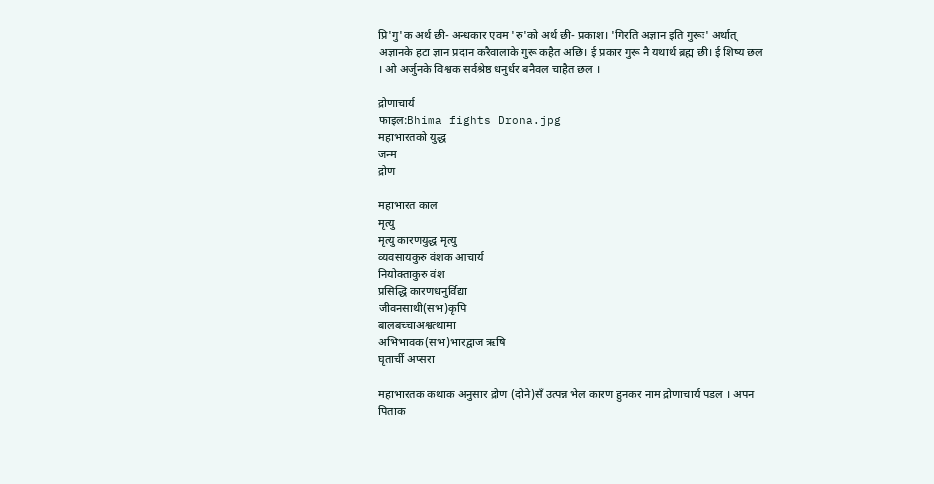प्रि'गु'क अर्थ छी- अन्धकार एवम 'रु'को अर्थ छी- प्रकाश। 'गिरति अज्ञान इति गुरूः' अर्थात् अज्ञानके हटा ज्ञान प्रदान करैवालाके गुरू कहैत अछि। ई प्रकार गुरू नै यथार्थ ब्रह्म छी। ई शिष्य छल । ओ अर्जुनके विश्वक सर्वश्रेष्ठ धनुर्धर बनैवल चाहैत छल ।

द्रोणाचार्य
फाइल:Bhima fights Drona.jpg
महाभारतको युद्ध
जन्म
द्रोण

महाभारत काल
मृत्यु
मृत्यु कारणयुद्ध मृत्यु
व्यवसायकुरु वंशक आचार्य
नियोक्ताकुरु वंश
प्रसिद्धि कारणधनुर्विद्या
जीवनसाथी(सभ)कृपि
बालबच्चाअश्वत्थामा
अभिभावक(सभ)भारद्वाज ऋषि
घृतार्ची अप्सरा

महाभारतक कथाक अनुसार द्रोण (दोने)सँ उत्पन्न भेल कारण हुनकर नाम द्रोणाचार्य पडल । अपन पिताक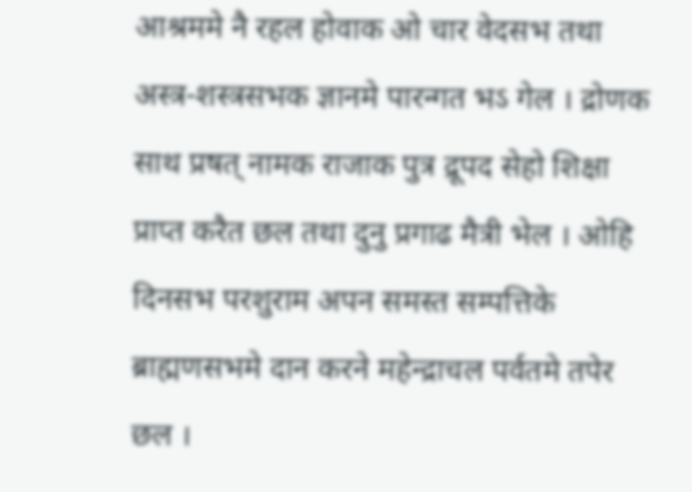आश्रममे नै रहल होवाक ओ चार वेदसभ तथा अस्त्र-शस्त्रसभक ज्ञानमे पारन्गत भऽ गेल । द्रोणक साथ प्रषत् नामक राजाक पुत्र द्रूपद सेहो शिक्षा प्राप्त करैत छल तथा दुनु प्रगाढ मैत्री भेल । ओहि दिनसभ परशुराम अपन समस्त सम्पत्तिके ब्राह्मणसभमे दान करने महेन्द्राचल पर्वतमे तपेर छल ।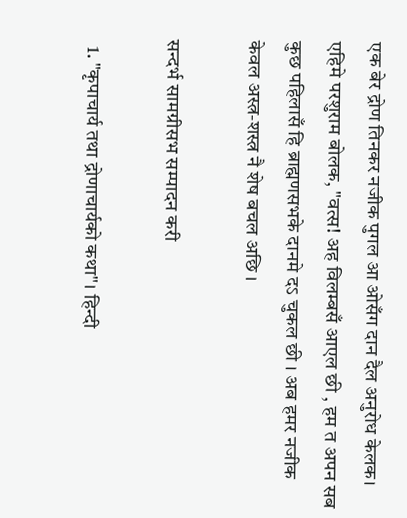एक बेर द्रोण तिनकर नजीक पुगल आ ओसँग दान दैल अनुरोध केलक। एहिमे परशुराम बोलक, "वत्स! अह विलम्बसँ आएल छी , हम त अपन सब कुछ पहिलासँ हि ब्राह्मणसभके दानमे दऽ चुकल छी । अब हमर नजीक केवल अस्त्र-शस्त्र नै शेष बचल अछि ।

सन्दर्भ सामग्रीसभ सम्पादन करी

  1. "कृपाचार्य तथा द्रोणाचार्यको कथा"। हिन्दी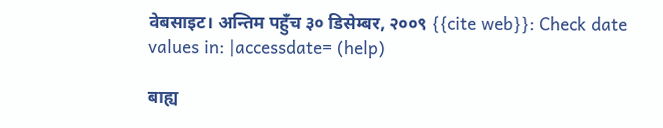वेबसाइट। अन्तिम पहुँच ३० डिसेम्बर, २००९ {{cite web}}: Check date values in: |accessdate= (help)

बाह्य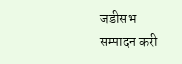जडीसभ सम्पादन करी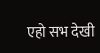एहो सभ देखी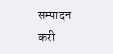सम्पादन करी